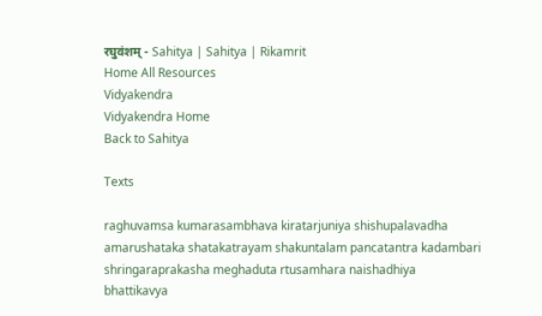रघुवंशम् - Sahitya | Sahitya | Rikamrit
Home All Resources
Vidyakendra
Vidyakendra Home
Back to Sahitya

Texts

raghuvamsa kumarasambhava kiratarjuniya shishupalavadha amarushataka shatakatrayam shakuntalam pancatantra kadambari shringaraprakasha meghaduta rtusamhara naishadhiya bhattikavya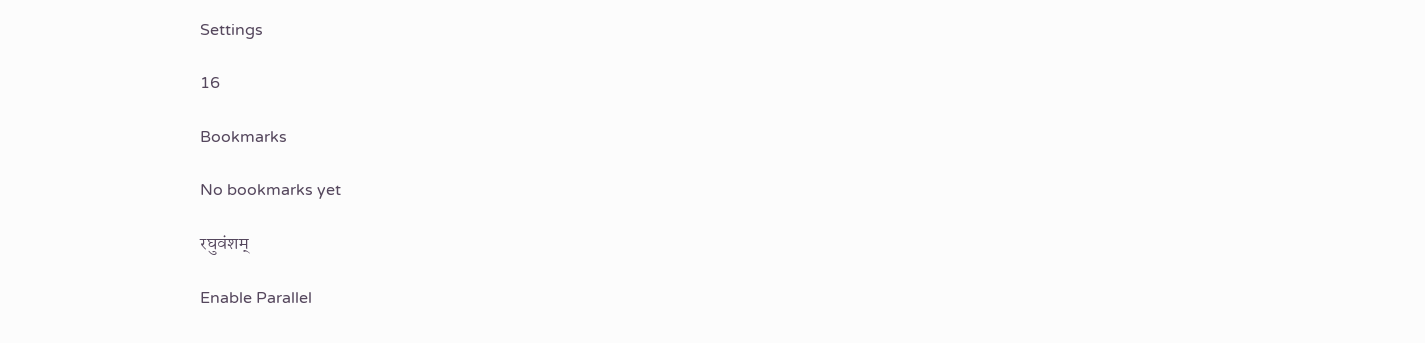Settings

16

Bookmarks

No bookmarks yet

रघुवंशम्

Enable Parallel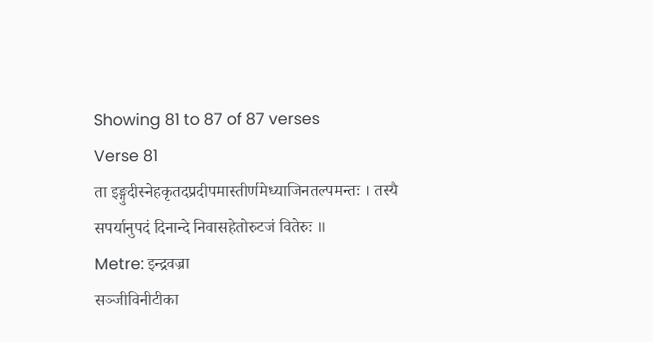Showing 81 to 87 of 87 verses
Verse 81
ता इङ्गुदीस्नेहकृतदप्रदीपमास्तीर्णमेध्याजिनतल्पमन्तः । तस्यै सपर्यानुपदं दिनान्दे निवासहेतोरुटजं वितेरुः ॥
Metre: इन्द्रवज्रा
सञ्जीविनीटीका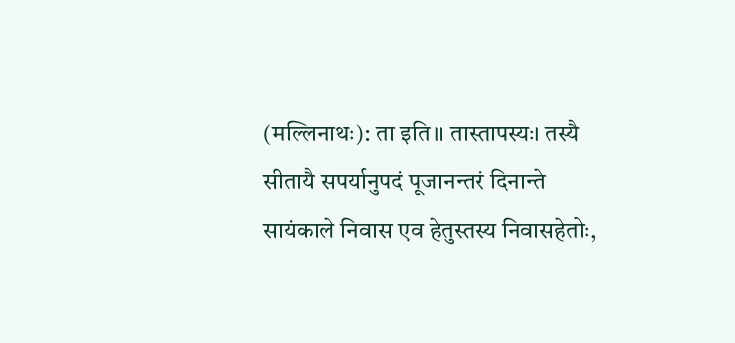(मल्लिनाथः): ता इति॥ तास्तापस्यः। तस्यै सीतायै सपर्यानुपदं पूजानन्तरं दिनान्ते सायंकाले निवास एव हेतुस्तस्य निवासहेतोः,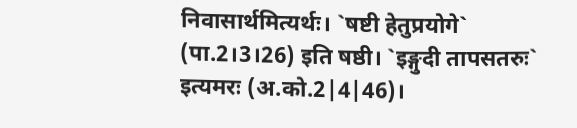निवासार्थमित्यर्थः। `षष्टी हेतुप्रयोगे` (पा.2।3।26) इति षष्ठी। `इङ्गुदी तापसतरुः` इत्यमरः (अ.को.2|4|46)।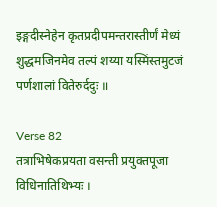इङ्गदीस्नेहेन कृतप्रदीपमन्तरास्तीर्णं मेध्यं शुद्धमजिनमेव तल्पं शय्या यस्मिंस्तमुटजं पर्णशालां वितेरुर्ददुः ॥

Verse 82
तत्राभिषेकप्रयता वसन्ती प्रयुक्तपूजा विधिनातिथिभ्यः ।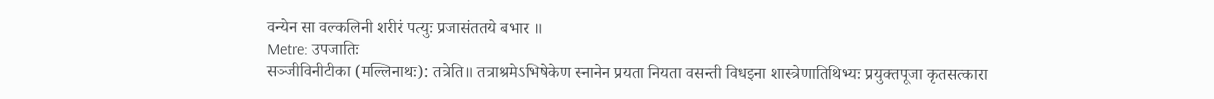वन्येन सा वल्कलिनी शरीरं पत्युः प्रजासंततये बभार ॥
Metre: उपजातिः
सञ्जीविनीटीका (मल्लिनाथः): तत्रेति॥ तत्राश्रमेऽभिषेकेण स्नानेन प्रयता नियता वसन्ती विधइना शास्त्रेणातिथिभ्यः प्रयुक्तपूजा कृतसत्कारा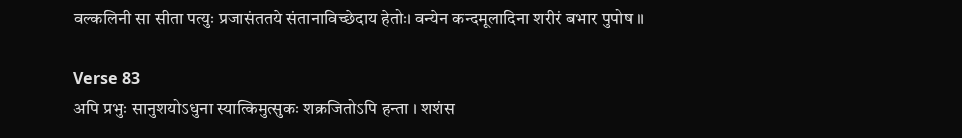वल्कलिनी सा सीता पत्युः प्रजासंततये संतानाविच्छेदाय हेतोः। वन्येन कन्दमूलादिना शरीरं बभार पुपोष ॥

Verse 83
अपि प्रभुः सानुशयोऽधुना स्यात्किमुत्सुकः शक्रजितोऽपि हन्ता । शशंस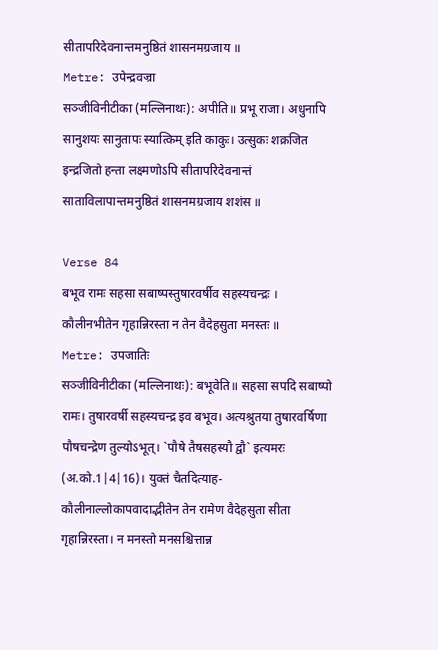सीतापरिदेवनान्तमनुष्ठितं शासनमग्रजाय ॥
Metre: उपेन्द्रवज्रा
सञ्जीविनीटीका (मल्लिनाथः): अपीति॥ प्रभू राजा। अधुनापि सानुशयः सानुतापः स्यात्किम् इति काकुः। उत्सुकः शक्रजित इन्द्रजितो हन्ता लक्ष्मणोऽपि सीतापरिदेवनान्तं साताविलापान्तमनुष्ठितं शासनमग्रजाय शशंस ॥

Verse 84
बभूव रामः सहसा सबाष्पस्तुषारवर्षीव सहस्यचन्द्रः । कौलीनभीतेन गृहान्निरस्ता न तेन वैदेहसुता मनस्तः ॥
Metre: उपजातिः
सञ्जीविनीटीका (मल्लिनाथः): बभूवेति॥ सहसा सपदि सबाष्पो रामः। तुषारवर्षी सहस्यचन्द्र इव बभूव। अत्यश्रुतया तुषारवर्षिणा पौषचन्द्रेण तुल्योऽभूत्। `पौषे तैषसहस्यौ द्वौ` इत्यमरः (अ.को.1|4|16)। युक्तं चैतदित्याह-कौलीनाल्लोकापवादाद्भीतेन तेन रामेण वैदेहसुता सीता गृहान्निरस्ता। न मनस्तो मनसश्चित्तान्न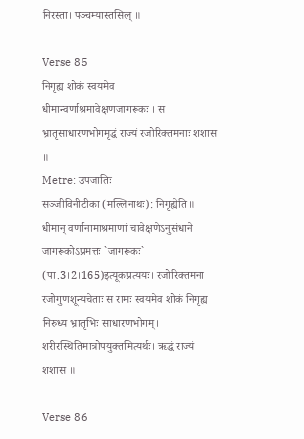निरस्ता। पञ्चम्यास्तसिल् ॥

Verse 85
निगृह्य शोकं स्वयमेव धीमान्वर्णाश्रमावेक्षणजागरूकः । स भ्रातृसाधारणभोगमृद्धं राज्यं रजोरिक्तमनाः शशास ॥
Metre: उपजातिः
सञ्जीविनीटीका (मल्लिनाथः): निगृह्येति॥ धीमान् वर्णानामाश्रमाणां चावेक्षणेऽनुसंधाने जागरूकोऽप्रमत्तः `जागरूकः` (पा.3।2।165)इत्यूकप्रत्ययः। रजोरिक्तमना रजोगुणशून्यचेताः स रामः स्वयमेव शोकं निगृह्य निरुध्य भ्रातृभिः साधारणभोगम्। शरीरस्थितिमात्रोपयुक्तमित्यर्थः। ऋद्धं राज्यं शशास ॥

Verse 86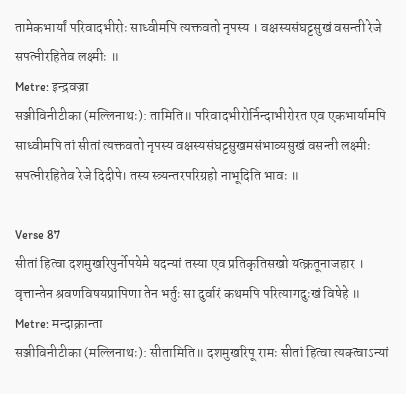तामेकभार्यां परिवादभीरोः साध्वीमपि त्यक्तवतो नृपस्य । वक्षस्यसंघट्टसुखं वसन्ती रेजे सपत्नीरहितेव लक्ष्मीः ॥
Metre: इन्द्रवज्रा
सञ्जीविनीटीका (मल्लिनाथः): तामिति॥ परिवादभीरोर्निन्दाभीरोरत एव एकभार्यामपि साध्वीमपि तां सीतां त्यक्तवतो नृपस्य वक्षस्यसंघट्टसुखमसंभाव्यसुखं वसन्ती लक्ष्मीः सपत्नीरहितेव रेजे दिदीपे। तस्य स्त्र्यन्तरपरिग्रहो नाभूदिति भावः ॥

Verse 87
सीतां हित्वा दशमुखरिपुर्नोपयेमे यदन्यां तस्या एव प्रतिकृतिसखो यत्क्रतूनाजहार । वृत्तान्तेन श्रवणविषयप्रापिणा तेन भर्तुः सा दुर्वारं कथमपि परित्यागदुःखं विषेहे ॥
Metre: मन्दाक्रान्ता
सञ्जीविनीटीका (मल्लिनाथः): सीतामिति॥ दशमुखरिपू रामः सीतां हित्वा त्यक्त्वाऽन्यां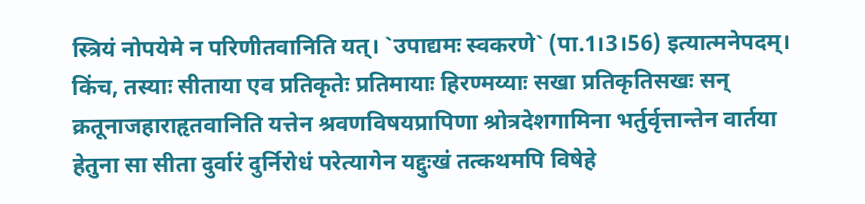स्त्रियं नोपयेमे न परिणीतवानिति यत्। `उपाद्यमः स्वकरणे` (पा.1।3।56) इत्यात्मनेपदम्। किंच, तस्याः सीताया एव प्रतिकृतेः प्रतिमायाः हिरण्मय्याः सखा प्रतिकृतिसखः सन् क्रतूनाजहाराहृतवानिति यत्तेन श्रवणविषयप्रापिणा श्रोत्रदेशगामिना भर्तुर्वृत्तान्तेन वार्तया हेतुना सा सीता दुर्वारं दुर्निरोधं परेत्यागेन यद्दुःखं तत्कथमपि विषेहे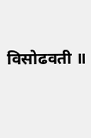विसोढवती ॥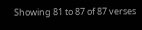Showing 81 to 87 of 87 verses